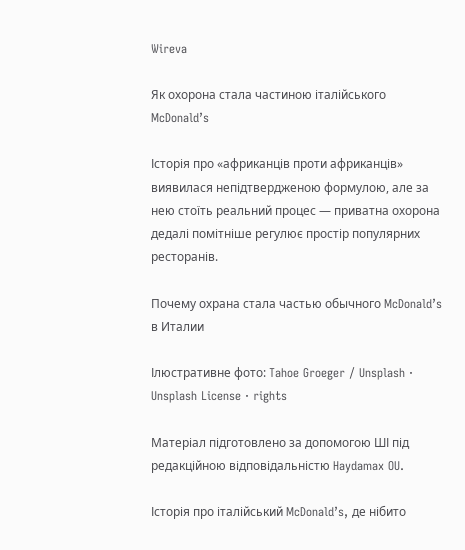Wireva

Як охорона стала частиною італійського McDonald’s

Історія про «африканців проти африканців» виявилася непідтвердженою формулою, але за нею стоїть реальний процес — приватна охорона дедалі помітніше регулює простір популярних ресторанів.

Почему охрана стала частью обычного McDonald’s в Италии

Ілюстративне фото: Tahoe Groeger / Unsplash · Unsplash License · rights

Матеріал підготовлено за допомогою ШІ під редакційною відповідальністю Haydamax OU.

Історія про італійський McDonald’s, де нібито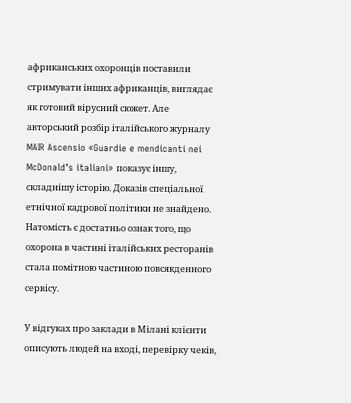африканських охоронців поставили стримувати інших африканців, виглядає як готовий вірусний сюжет. Але авторський розбір італійського журналу MAIR Ascensio «Guardie e mendicanti nei McDonald’s italiani» показує іншу, складнішу історію. Доказів спеціальної етнічної кадрової політики не знайдено. Натомість є достатньо ознак того, що охорона в частині італійських ресторанів стала помітною частиною повсякденного сервісу.

У відгуках про заклади в Мілані клієнти описують людей на вході, перевірку чеків,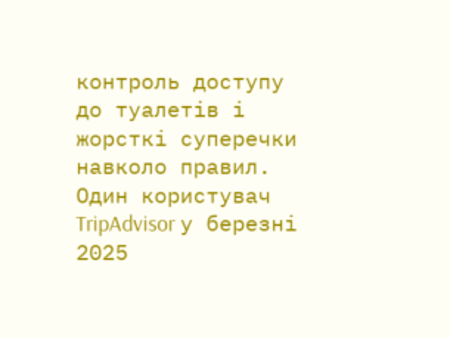контроль доступу до туалетів і жорсткі суперечки навколо правил. Один користувач TripAdvisor у березні 2025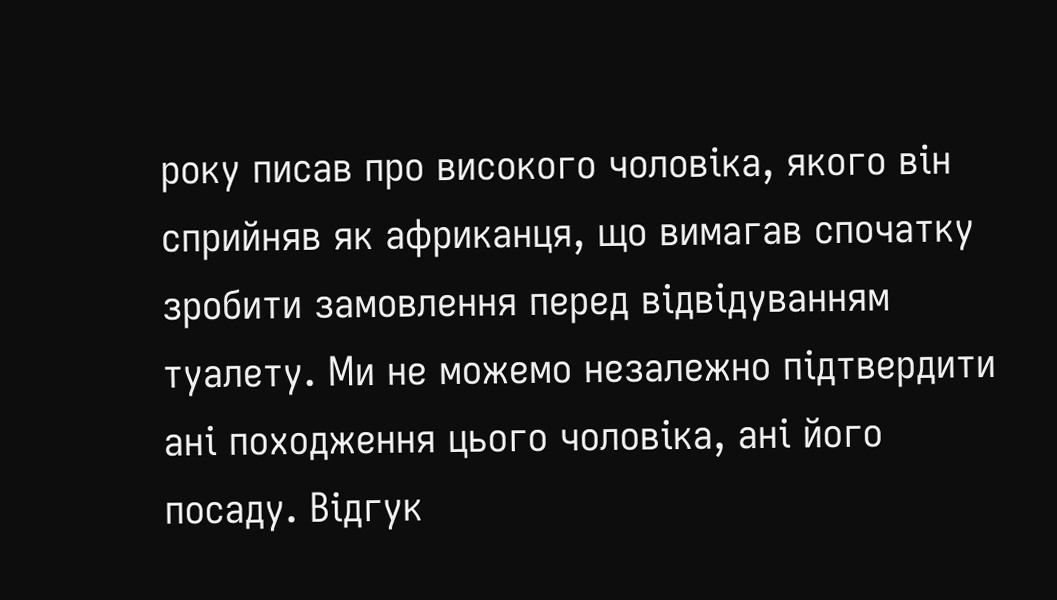року писав про високого чоловіка, якого він сприйняв як африканця, що вимагав спочатку зробити замовлення перед відвідуванням туалету. Ми не можемо незалежно підтвердити ані походження цього чоловіка, ані його посаду. Відгук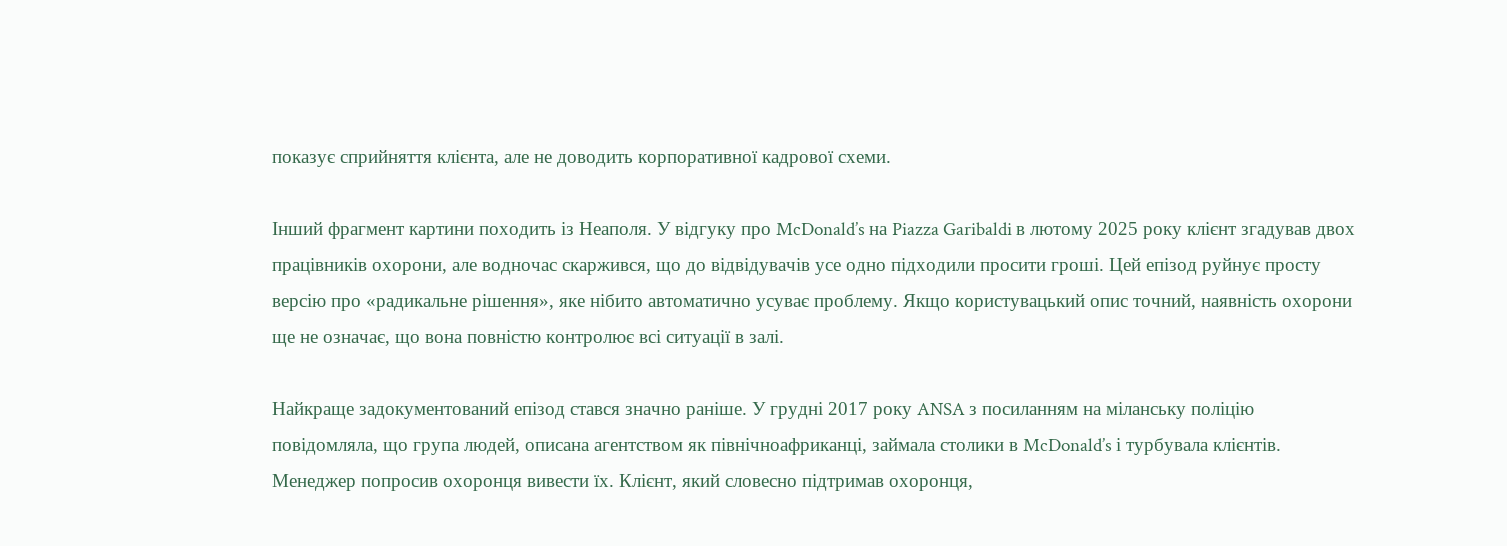показує сприйняття клієнта, але не доводить корпоративної кадрової схеми.

Інший фрагмент картини походить із Неаполя. У відгуку про McDonald’s на Piazza Garibaldi в лютому 2025 року клієнт згадував двох працівників охорони, але водночас скаржився, що до відвідувачів усе одно підходили просити гроші. Цей епізод руйнує просту версію про «радикальне рішення», яке нібито автоматично усуває проблему. Якщо користувацький опис точний, наявність охорони ще не означає, що вона повністю контролює всі ситуації в залі.

Найкраще задокументований епізод стався значно раніше. У грудні 2017 року ANSA з посиланням на міланську поліцію повідомляла, що група людей, описана агентством як північноафриканці, займала столики в McDonald’s і турбувала клієнтів. Менеджер попросив охоронця вивести їх. Клієнт, який словесно підтримав охоронця,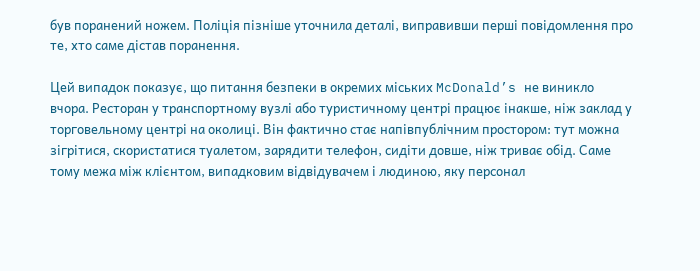був поранений ножем. Поліція пізніше уточнила деталі, виправивши перші повідомлення про те, хто саме дістав поранення.

Цей випадок показує, що питання безпеки в окремих міських McDonald’s не виникло вчора. Ресторан у транспортному вузлі або туристичному центрі працює інакше, ніж заклад у торговельному центрі на околиці. Він фактично стає напівпублічним простором: тут можна зігрітися, скористатися туалетом, зарядити телефон, сидіти довше, ніж триває обід. Саме тому межа між клієнтом, випадковим відвідувачем і людиною, яку персонал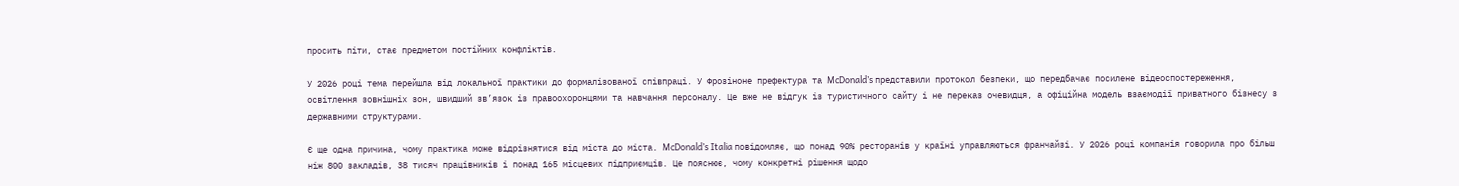просить піти, стає предметом постійних конфліктів.

У 2026 році тема перейшла від локальної практики до формалізованої співпраці. У Фрозіноне префектура та McDonald’s представили протокол безпеки, що передбачає посилене відеоспостереження, освітлення зовнішніх зон, швидший зв’язок із правоохоронцями та навчання персоналу. Це вже не відгук із туристичного сайту і не переказ очевидця, а офіційна модель взаємодії приватного бізнесу з державними структурами.

Є ще одна причина, чому практика може відрізнятися від міста до міста. McDonald’s Italia повідомляє, що понад 90% ресторанів у країні управляються франчайзі. У 2026 році компанія говорила про більш ніж 800 закладів, 38 тисяч працівників і понад 165 місцевих підприємців. Це пояснює, чому конкретні рішення щодо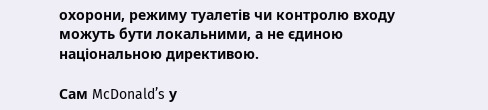охорони, режиму туалетів чи контролю входу можуть бути локальними, а не єдиною національною директивою.

Сам McDonald’s у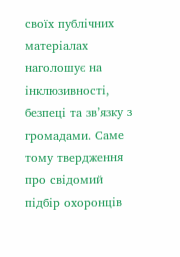своїх публічних матеріалах наголошує на інклюзивності, безпеці та зв’язку з громадами. Саме тому твердження про свідомий підбір охоронців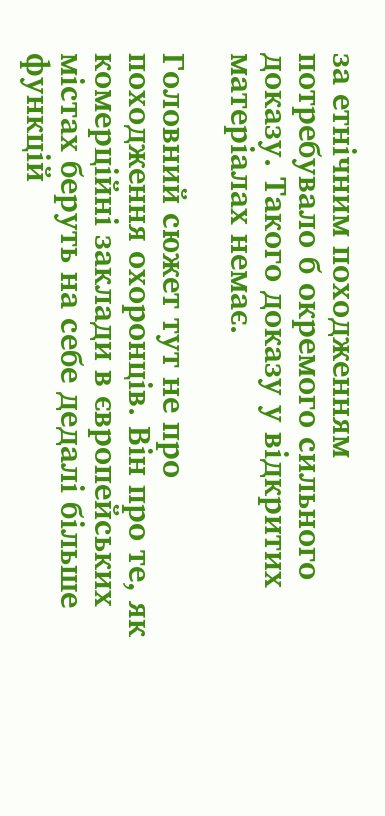за етнічним походженням потребувало б окремого сильного доказу. Такого доказу у відкритих матеріалах немає.

Головний сюжет тут не про походження охоронців. Він про те, як комерційні заклади в європейських містах беруть на себе дедалі більше функцій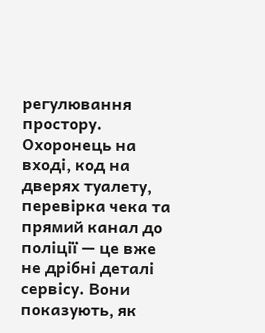регулювання простору. Охоронець на вході, код на дверях туалету, перевірка чека та прямий канал до поліції — це вже не дрібні деталі сервісу. Вони показують, як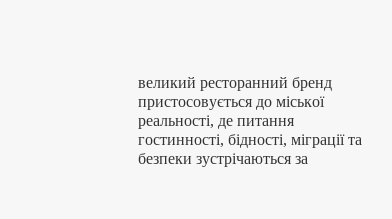великий ресторанний бренд пристосовується до міської реальності, де питання гостинності, бідності, міграції та безпеки зустрічаються за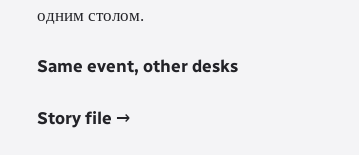одним столом.

Same event, other desks

Story file →